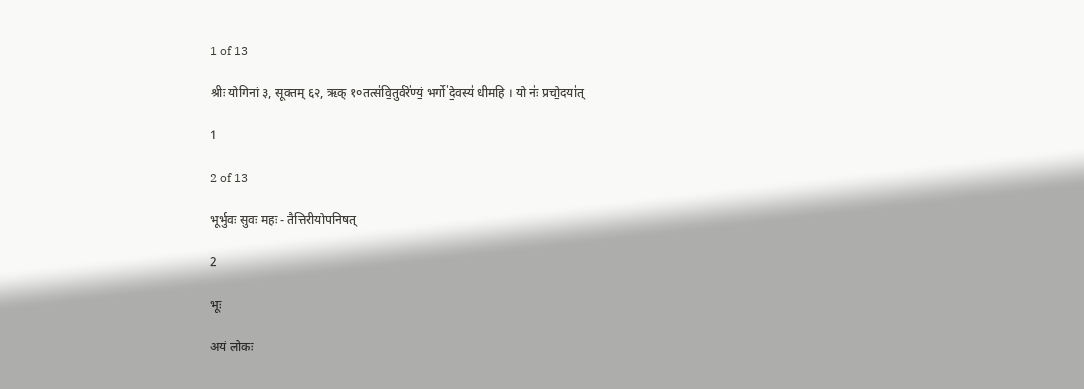1 of 13

श्रीः योगिनां ३, सूक्तम् ६२, ऋक् १०तत्स॑वि॒तुर्वरे॑ण्यं॒ भर्गो॑ दे॒वस्य॑ धीमहि । यो नः॑ प्रचो॒दया॑त्

1

2 of 13

भूर्भुवः सुवः महः - तैत्तिरीयोपनिषत्

2

भूः

अयं लोकः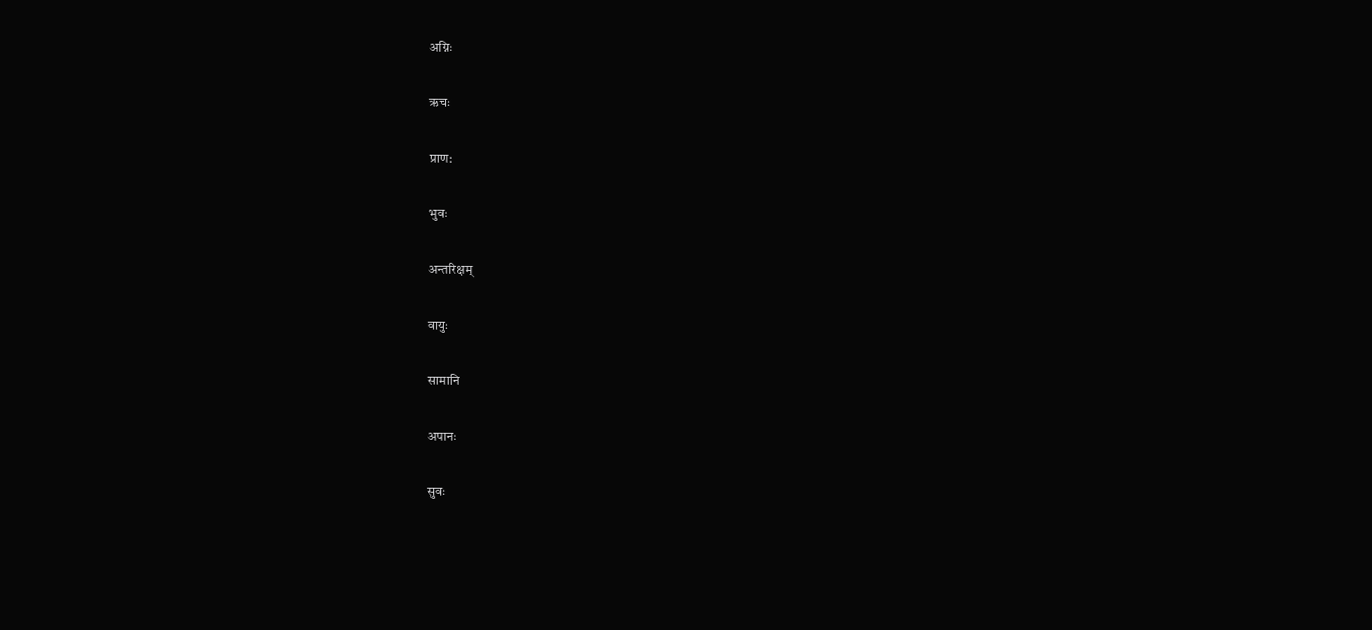अग्निः

ऋचः

प्राण:

भुवः

अन्तरिक्षम्

वायुः

सामानि

अपानः

सुवः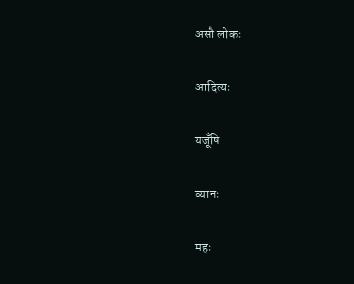असौ लोकः

आदित्यः

यजूँषि

व्यानः

महः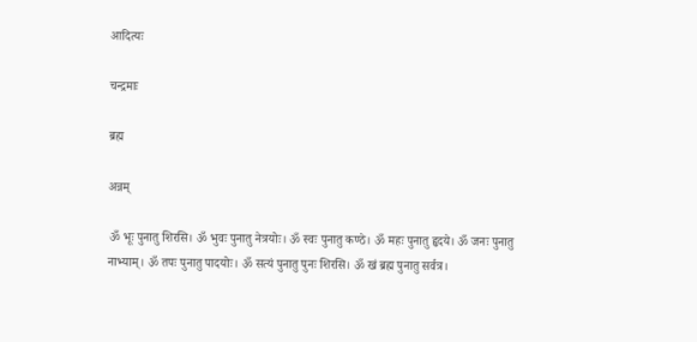आदित्यः

चन्द्रमाः

ब्रह्म

अन्नम्

ॐ भूः पुनातु शिरसि। ॐ भुवः पुनातु नेत्रयोः। ॐ स्वः पुनातु कण्ठे। ॐ महः पुनातु हृदये। ॐ जनः पुनातु नाभ्याम्। ॐ तपः पुनातु पादयोः। ॐ सत्यं पुनातु पुनः शिरसि। ॐ खं ब्रह्म पुनातु सर्वत्र।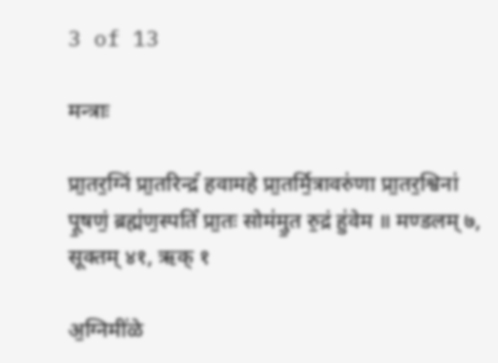3 of 13

मन्त्राः

प्रा॒तर॒ग्निं प्रा॒तरिन्द्रं॑ हवामहे प्रा॒तर्मि॒त्रावरु॑णा प्रा॒तर॒श्विना॑ पू॒षणं॒ ब्रह्म॑ण॒स्पतिं॑ प्रा॒तः सोम॑मु॒त रु॒द्रं हु॑वेम ॥ मण्डलम् ७, सूक्तम् ४१, ऋक् १

अ॒ग्निमी॑ळे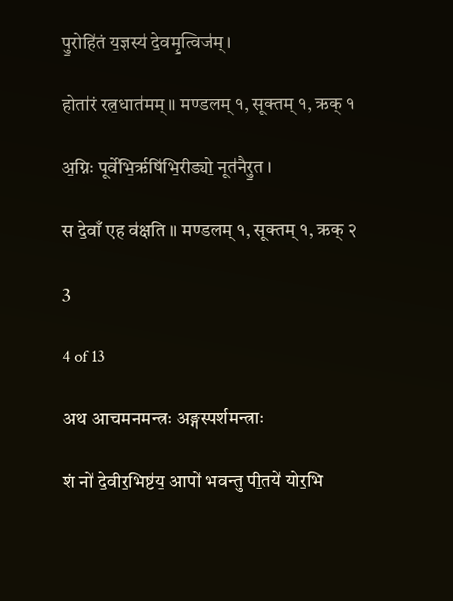पु॒रोहि॑तं य॒ज्ञस्य॑ दे॒वमृ॒त्विज॑म्।

होता॑रं रत्न॒धात॑मम्॥ मण्डलम् १, सूक्तम् १, ऋक् १

अ॒ग्निः पूर्वे॑भि॒र्ऋषि॑भि॒रीड्यो॒ नूत॑नैरु॒त ।

स दे॒वाँ एह व॑क्षति ॥ मण्डलम् १, सूक्तम् १, ऋक् २

3

4 of 13

अथ आचमनमन्त्रः अङ्गस्पर्शमन्त्राः

शं नो॑ दे॒वीर॒भिष्ट॑य॒ आपो॑ भवन्तु पी॒तये॑ योर॒भि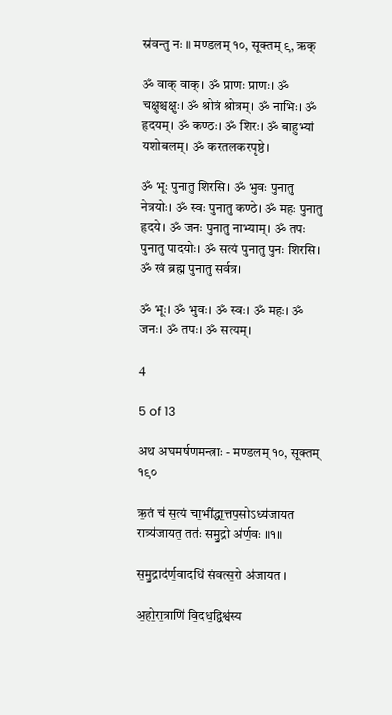स्र॑वन्तु नः ॥ मण्डलम् १०, सूक्तम् ९, ऋक्

ॐ वाक् वाक्। ॐ प्राणः प्राणः। ॐ चक्षुश्चक्षुः। ॐ श्रोत्रं श्रोत्रम्। ॐ नाभिः। ॐ हृदयम्। ॐ कण्ठः। ॐ शिरः। ॐ बाहुभ्यां यशोबलम्। ॐ करतलकरपृष्ठे।

ॐ भूः पुनातु शिरसि। ॐ भुवः पुनातु नेत्रयोः। ॐ स्वः पुनातु कण्ठे। ॐ महः पुनातु हृदये। ॐ जनः पुनातु नाभ्याम्। ॐ तपः पुनातु पादयोः। ॐ सत्यं पुनातु पुनः शिरसि। ॐ खं ब्रह्म पुनातु सर्वत्र।

ॐ भूः। ॐ भुवः। ॐ स्वः। ॐ महः। ॐ जनः। ॐ तपः। ॐ सत्यम्।

4

5 of 13

अथ अघमर्षणमन्त्राः - मण्डलम् १०, सूक्तम् १९०

ऋ॒तं च॑ स॒त्यं चा॒भी॑द्धा॒त्तप॒सोऽध्य॑जायत रात्र्य॑जायत॒ ततः॑ समु॒द्रो अ॑र्ण॒वः ॥१॥

स॒मु॒द्राद॑र्ण॒वादधि॑ संवत्स॒रो अ॑जायत ।

अ॒हो॒रा॒त्राणि॑ वि॒दध॒द्विश्व॑स्य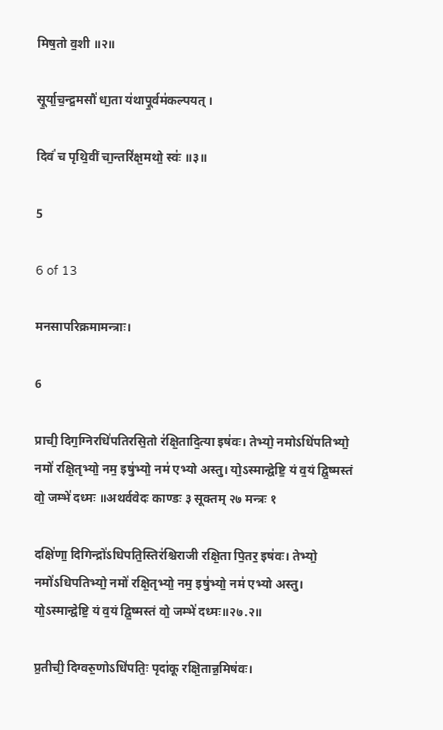मिष॒तो व॒शी ॥२॥

सू॒र्या॒च॒न्द्र॒मसौ॑ धा॒ता य॑थापू॒र्वम॑कल्पयत् ।

दिवं॑ च पृथि॒वीं चा॒न्तरि॑क्ष॒मथो॒ स्वः॑ ॥३॥

5

6 of 13

मनसापरिक्रमामन्त्राः।

6

प्राची॒ दिग॒ग्निरधि॑पतिरसि॒तो र॑क्षि॒तादि॒त्या इष॑वः। तेभ्यो॒ नमोऽधि॑पतिभ्यो॒ नमो॑ रक्षि॒तृभ्यो॒ नम॒ इषु॑भ्यो॒ नम॑ एभ्यो अस्तु। यो॒ऽस्मान्द्वेष्टि॒ यं व॒यं द्वि॒ष्मस्तं वो॒ जम्भे॑ दध्मः ॥अथर्ववेदः काण्डः ३ सूक्तम् २७ मन्त्रः १

दक्षि॑णा॒ दिगिन्द्रो॑ऽधिपति॒स्तिर॑श्चिराजी रक्षि॒ता पि॒तर॒ इष॑वः। तेभ्यो॒ नमो॑ऽधिपतिभ्यो॒ नमो॑ रक्षि॒तृभ्यो॒ नम॒ इषु॑भ्यो॒ नम॑ एभ्यो अस्तु। यो॒ऽस्मान्द्वेष्टि॒ यं व॒यं द्वि॒ष्मस्तं वो॒ जम्भे॑ दध्मः॥२७.२॥

प्र॒तीची॒ दिग्वरु॒णोऽधि॑पतिः॒ पृदा॑कू रक्षि॒तान्न॒मिष॑वः।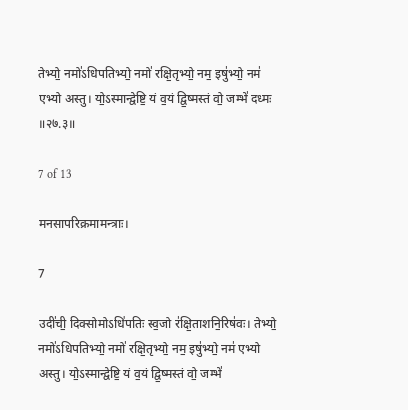तेभ्यो॒ नमो॑ऽधिपतिभ्यो॒ नमो॑ रक्षि॒तृभ्यो॒ नम॒ इषु॑भ्यो॒ नम॑ एभ्यो अस्तु। यो॒ऽस्मान्द्वेष्टि॒ यं व॒यं द्वि॒ष्मस्तं वो॒ जम्भे॑ दध्मः ॥२७.३॥

7 of 13

मनसापरिक्रमामन्त्राः।

7

उदी॑ची॒ दिक्सोमोऽधि॑पतिः स्व॒जो र॑क्षि॒ताशनि॒रिष॑वः। तेभ्यो॒ नमो॑ऽधिपतिभ्यो॒ नमो॑ रक्षि॒तृभ्यो॒ नम॒ इषु॑भ्यो॒ नम॑ एभ्यो अस्तु। यो॒ऽस्मान्द्वेष्टि॒ यं व॒यं द्वि॒ष्मस्तं वो॒ जम्भे॑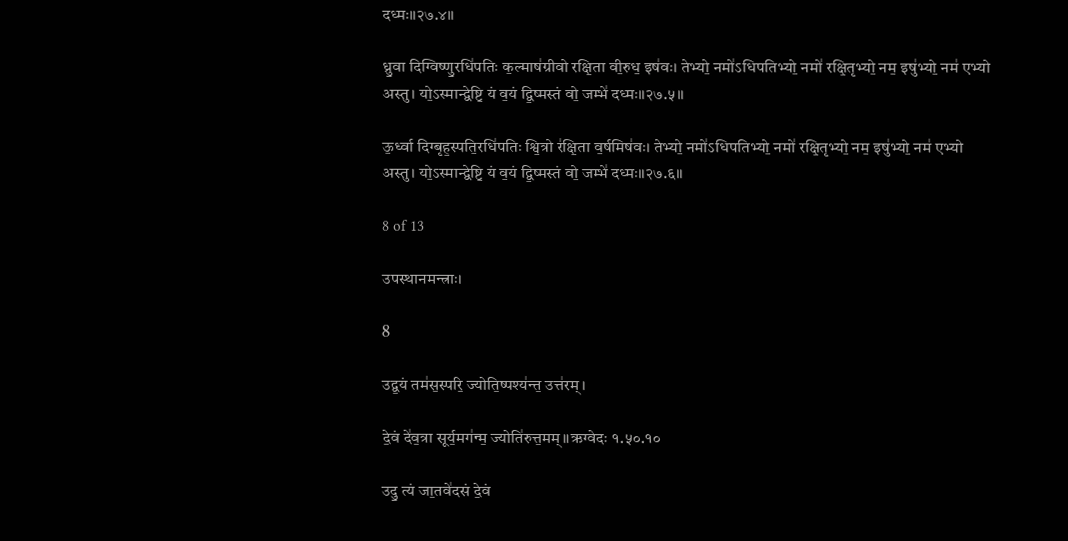दध्मः॥२७.४॥

ध्रु॒वा दिग्विष्णु॒रधि॑पतिः क॒ल्माष॑ग्रीवो रक्षि॒ता वी॒रुध॒ इष॑वः। तेभ्यो॒ नमो॑ऽधिपतिभ्यो॒ नमो॑ रक्षि॒तृभ्यो॒ नम॒ इषु॑भ्यो॒ नम॑ एभ्यो अस्तु। यो॒ऽस्मान्द्वेष्टि॒ यं व॒यं द्वि॒ष्मस्तं वो॒ जम्भे॑ दध्मः॥२७.५॥

ऊ॒र्ध्वा दिग्बृह॒स्पति॒रधि॑पतिः श्वि॒त्रो र॑क्षि॒ता व॒र्षमिष॑वः। तेभ्यो॒ नमो॑ऽधिपतिभ्यो॒ नमो॑ रक्षि॒तृभ्यो॒ नम॒ इषु॑भ्यो॒ नम॑ एभ्यो अस्तु। यो॒ऽस्मान्द्वेष्टि॒ यं व॒यं द्वि॒ष्मस्तं वो॒ जम्भे॑ दध्मः॥२७.६॥

8 of 13

उपस्थानमन्त्राः।

8

उद्व॒यं तम॑स॒स्परि॒ ज्योति॒ष्पश्य॑न्त॒ उत्त॑रम्।

दे॒वं दे॑व॒त्रा सूर्य॒मग॑न्म॒ ज्योति॑रुत्त॒मम्॥ऋग्वेदः १.५०.१०

उदु॒ त्यं जा॒तवे॑दसं दे॒वं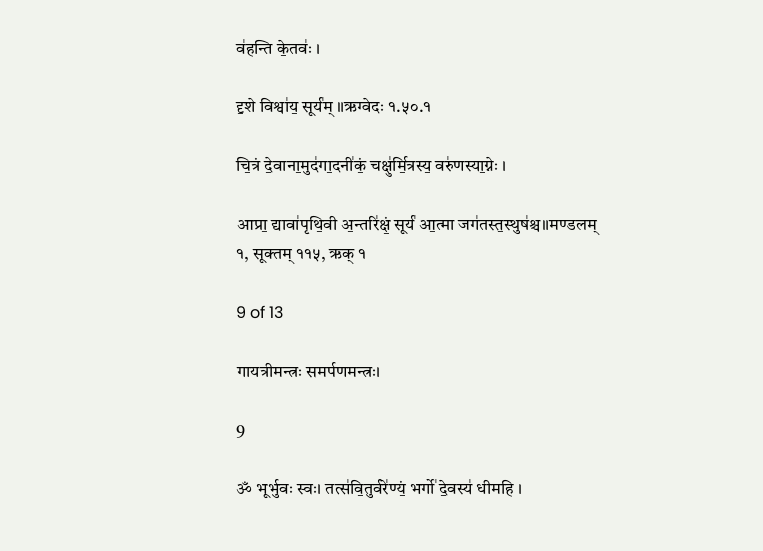व॑हन्ति के॒तवः॑ ।

दृ॒शे विश्वा॑य॒ सूर्य॑म् ॥ऋग्वेदः १.५०.१

चि॒त्रं दे॒वाना॒मुद॑गा॒दनी॑कं॒ चक्षु॑र्मि॒त्रस्य॒ वरु॑णस्या॒ग्नेः ।

आप्रा॒ द्यावा॑पृथि॒वी अ॒न्तरि॑क्षं॒ सूर्य॑ आ॒त्मा जग॑तस्त॒स्थुष॑श्च॥मण्डलम् १, सूक्तम् ११५, ऋक् १

9 of 13

गायत्रीमन्त्रः समर्पणमन्त्रः।

9

ॐ भूर्भुवः स्वः। तत्स॑वि॒तुर्वरे॑ण्यं॒ भर्गो॑ दे॒वस्य॑ धीमहि ।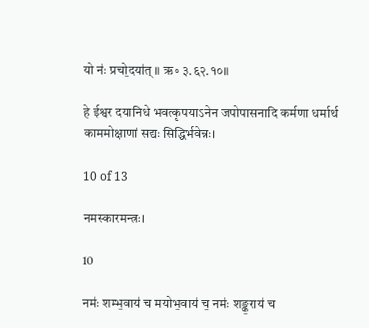यो नः॑ प्रचो॒दया॑त् ॥ ऋ॰ ३.६२.१०॥

हे ईश्वर दयानिधे भवत्कृपयाऽनेन जपोपासनादि कर्मणा धर्मार्थ काममोक्षाणां सद्यः सिद्धिर्भवेन्नः।

10 of 13

नमस्कारमन्त्रः।

10

नमः॑ शम्भ॒वाय॑ च मयोभ॒वाय॑ च॒ नमः॑ शङ्क॒राय॑ च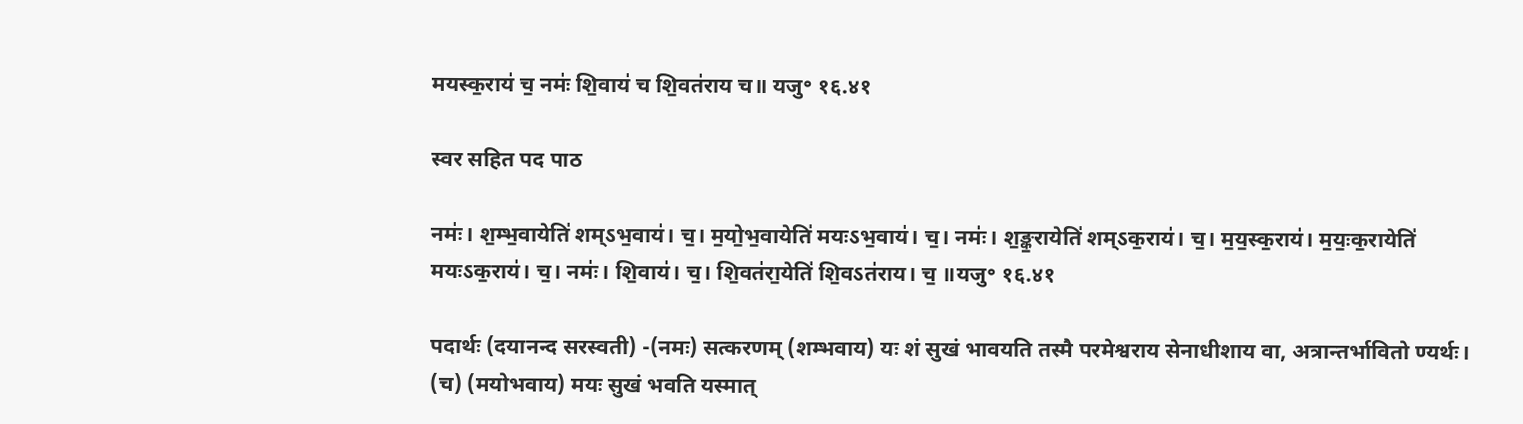मयस्क॒राय॑ च॒ नमः॑ शि॒वाय॑ च शि॒वत॑राय च॥ यजु॰ १६.४१

स्वर सहित पद पाठ

नमः॑। श॒म्भ॒वायेति॑ शम्ऽभ॒वाय॑। च॒। म॒यो॒भ॒वायेति॑ मयःऽभ॒वाय॑। च॒। नमः॑। श॒ङ्क॒रायेति॑ शम्ऽक॒राय॑। च॒। म॒य॒स्क॒राय॑। म॒यः॒क॒रायेति॑ मयःऽक॒राय॑। च॒। नमः॑। शि॒वाय॑। च॒। शि॒वत॑रा॒येति॑ शि॒वऽत॑राय। च॒ ॥यजु॰ १६.४१

पदार्थः (दयानन्द सरस्वती) -(नमः) सत्करणम् (शम्भवाय) यः शं सुखं भावयति तस्मै परमेश्वराय सेनाधीशाय वा, अत्रान्तर्भावितो ण्यर्थः। (च) (मयोभवाय) मयः सुखं भवति यस्मात्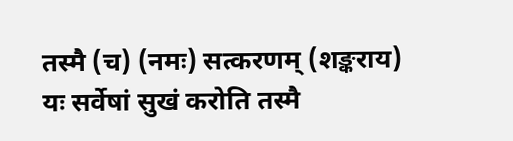तस्मै (च) (नमः) सत्करणम् (शङ्कराय) यः सर्वेषां सुखं करोति तस्मै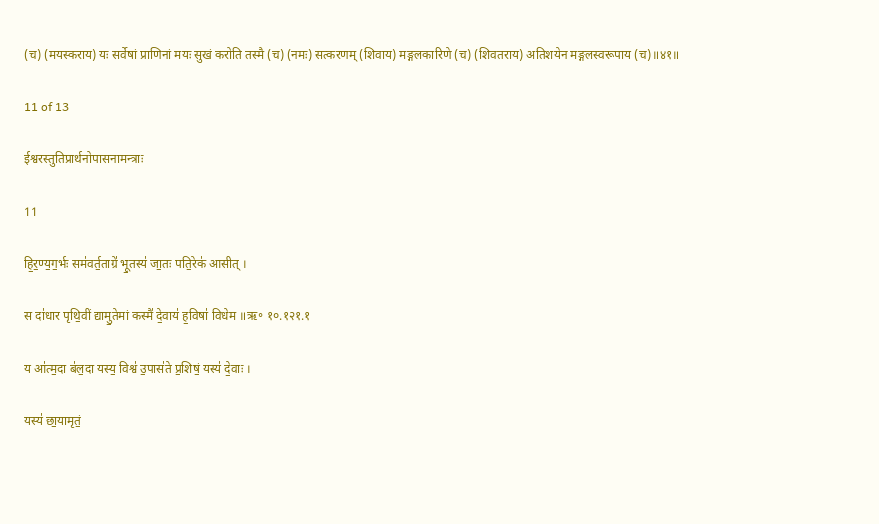(च) (मयस्कराय) यः सर्वेषां प्राणिनां मयः सुखं करोति तस्मै (च) (नमः) सत्करणम् (शिवाय) मङ्गलकारिणे (च) (शिवतराय) अतिशयेन मङ्गलस्वरूपाय (च)॥४१॥

11 of 13

ईश्वरस्तुतिप्रार्थनोपासनामन्त्राः

11

हि॒र॒ण्य॒ग॒र्भः सम॑वर्त॒ताग्रे॑ भू॒तस्य॑ जा॒तः पति॒रेक॑ आसीत् ।

स दा॑धार पृथि॒वीं द्यामु॒तेमां कस्मै॑ दे॒वाय॑ ह॒विषा॑ विधेम ॥ऋ॰ १०.१२१.१

य आ॑त्म॒दा ब॑ल॒दा यस्य॒ विश्व॑ उ॒पास॑ते प्र॒शिषं॒ यस्य॑ दे॒वाः ।

यस्य॑ छा॒यामृतं॒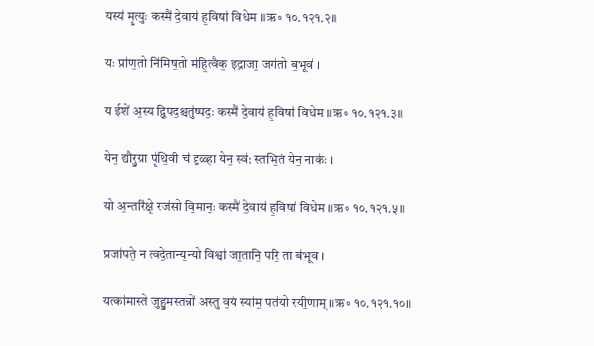यस्य॑ मृ॒त्युः कस्मै॑ दे॒वाय॑ ह॒विषा॑ विधेम ॥ऋ॰ १०.१२१.२॥

यः प्रा॑ण॒तो नि॑मिष॒तो म॑हि॒त्वैक॒ इद्राजा॒ जग॑तो ब॒भूव॑ ।

य ईशे॑ अ॒स्य द्वि॒पद॒श्चतु॑ष्पदः॒ कस्मै॑ दे॒वाय॑ ह॒विषा॑ विधेम ॥ऋ॰ १०.१२१.३॥

येन॒ द्यौरु॒ग्रा पृ॑थि॒वी च॑ दृ॒ळ्हा येन॒ स्व॑: स्तभि॒तं येन॒ नाकः॑ ।

यो अ॒न्तरि॑क्षे॒ रज॑सो वि॒मानः॒ कस्मै॑ दे॒वाय॑ ह॒विषा॑ विधेम ॥ऋ॰ १०.१२१.५॥

प्रजा॑पते॒ न त्वदे॒तान्य॒न्यो विश्वा॑ जा॒तानि॒ परि॒ ता ब॑भूव ।

यत्का॑मास्ते जुहु॒मस्तन्नो॑ अस्तु व॒यं स्या॑म॒ पत॑यो रयी॒णाम् ॥ऋ॰ १०.१२१.१०॥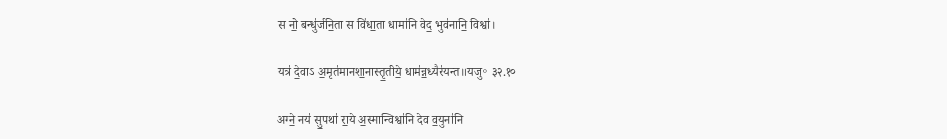स नो॒ बन्धु॑र्जनि॒ता स वि॑धा॒ता धामा॑नि वेद॒ भुव॑नानि॒ विश्वा॑।

यत्र॑ दे॒वाऽ अ॒मृत॑मानशा॒नास्तृ॒तीये॒ धाम॑न्न॒ध्यैर॑यन्त॥यजु॰ ३२.१०

अग्ने॒ नय॑ सु॒पथा॑ रा॒ये अ॒स्मान्विश्वा॑नि देव व॒युना॑नि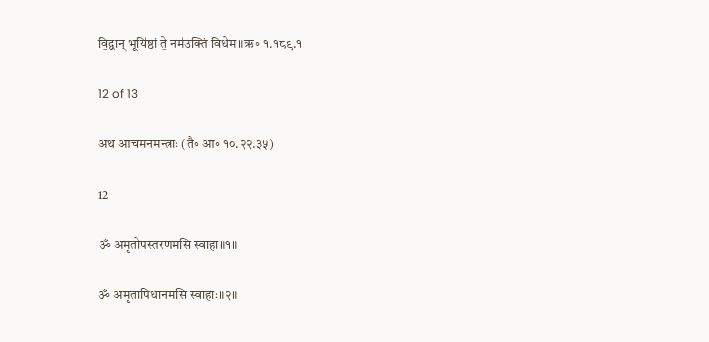वि॒द्वान् भूयि॑ष्ठां ते॒ नम॑उक्तिं विधेम॥ऋ॰ १.१८९.१

12 of 13

अथ आचमनमन्त्राः (तै॰ आ॰ १०.२२.३५)

12

ॐ अमृतोपस्तरणमसि स्वाहा॥१॥

ॐ अमृतापिधानमसि स्वाहाः॥२॥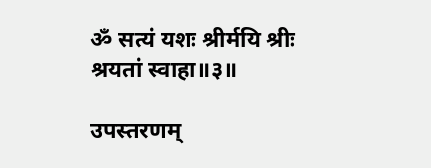ॐ सत्यं यशः श्रीर्मयि श्रीः श्रयतां स्वाहा॥३॥

उपस्तरणम्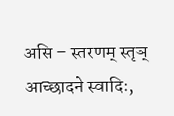असि – स्तरणम् स्तृञ् आच्छादने स्वादिः,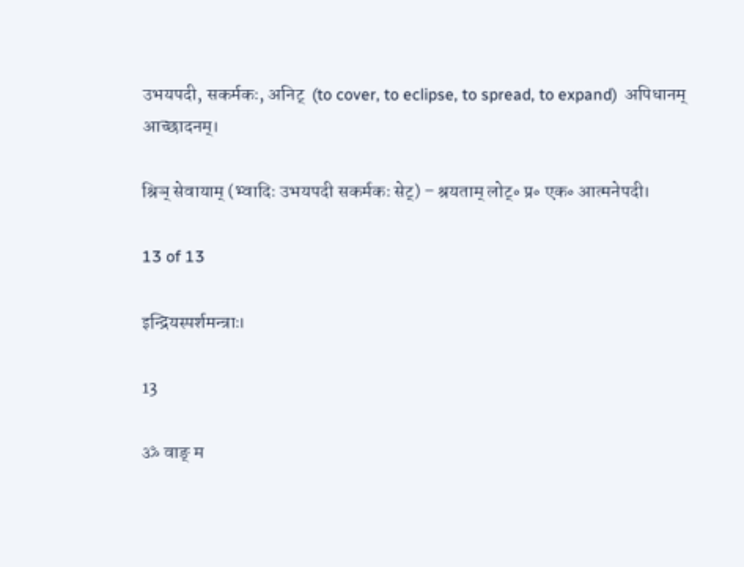उभयपदी, सकर्मकः, अनिट्  (to cover, to eclipse, to spread, to expand)  अपिधानम् आच्छादनम्।

श्रिञ् सेवायाम् (भ्वादिः उभयपदी सकर्मकः सेट्) – श्रयताम् लोट्॰ प्र॰ एक॰ आत्मनेपदी।

13 of 13

इन्द्रियस्पर्शमन्त्राः।

13

ॐ वाङ् म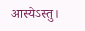आस्येऽस्तु।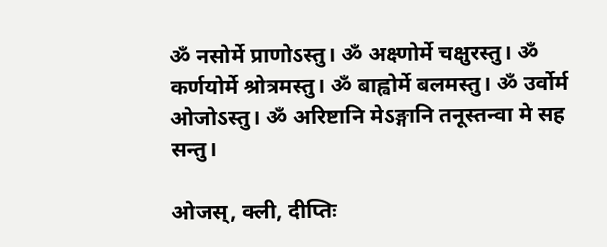ॐ नसोर्मे प्राणोऽस्तु। ॐ अक्ष्णोर्मे चक्षुरस्तु। ॐ कर्णयोर्मे श्रोत्रमस्तु। ॐ बाह्वोर्मे बलमस्तु। ॐ उर्वोर्म ओजोऽस्तु। ॐ अरिष्टानि मेऽङ्गानि तनूस्तन्वा मे सह सन्तु।

ओजस्, क्ली, दीप्तिः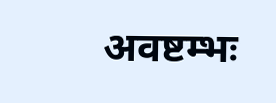अवष्टम्भः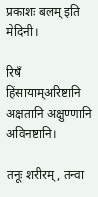प्रकाशः बलम् इति मेदिनी।

रिषँ हिंसायाम्अरिष्टानि अक्षतानि अक्षुण्णानि अविनष्टानि।

तनूः शरीरम्, तन्वा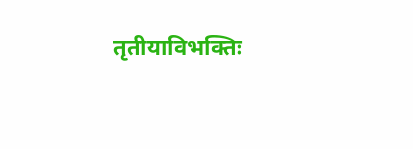तृतीयाविभक्तिः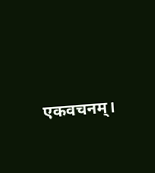एकवचनम्।